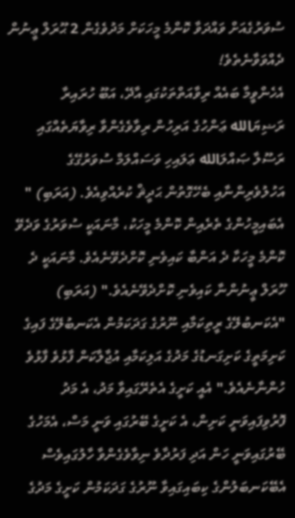ސުވަރުގެއަށް ވައްދަވާ ކޮންމެ މީހަކަށް މަދުވެގެން 2 ޙޫރަލް ޢީނުން ދެއްވަވާނެތެވެ!
އެހެންވީމާ ބައެއް ރިވާއަތްތަކުގައި އާދޭ، އަބޫ ހުރައިރާ ރަޟިޔަالله ޢަންހުގެ އަރިހުން ރިވާވެގެންވާ ރިވާޔަތެއްގައި ރަސޫލާ ޞައްލަالله ޢަލައިހި ވަސައްލަމް ސުވަރުގޭގެ އަހުލުވެރިންނާއި ބެހޭގޮތުން ޙަދީޘް ކުރެއްވިއެވެ. (އަރަބި) " އެބައިމީހުންގެ ތެރެއިން ކޮންމެ މީހަކު، މާނައަކީ ސުވަރުގެ ވަދެވޭ ކޮންމެ މީހަކާ ދެ އަންބާ ކައިވެނި ކޮށްދެވޭނެއެވެ. މާނައަކީ ދެ ހޫރަލް ޢީނުންނާ ކައިވެނި ކޮށްދެވޭނެއެވެ." (އަރަބި) "އެކަނބުލޭގެ ރީތިކަމާއި ނޫރުގެ ގަދަކަމުން އެކަނބުލޭގެ ފައިގެ ކަށިމަތީގެ ކަށިގަނޑުގެ މަދުގެ އަލިކަމާއި އުޖާލާކަން ފާޅުވެ ފާޅުވެ ހުންނާނެއެވެ." އެއީ ކަށީގެ އެތެރޭގައިވާ މަދު، އެ މަދު ފޮރުވިފައިވަނީ ކަށިން، އެ ކަށީގެ ބޭރުގައި ވަނީ މަސް، އެމަހުގެ ބޭރުގައިވަނީ ހަން އަދި ފަރުދާވެ ނިވާވެގެންވާ ހާލުގައިވެސް އެބޭކަނބަލުންގެ ކިބައިގައިވާ ނޫރުގެ ގަދަކަމުން ކަށީގެ މަދުގެ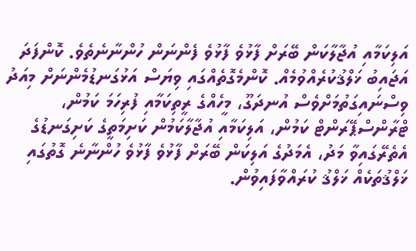އަލިކަމާއި އުޖާލާކަން ބޭރަށް ފާޅުވެ ފާޅުވެ ފެންނަން ހުންނާނެތެވެ. ކޮންފަދަ އަޖައިބު ޚަލްޤުކުރެއްވުމެއް. ކޮންމެގޮތެއްގައި ވިޔަސް އަޅުގަނޑުމެންނަށް މިއަދު ވިސްނައިގަތުމަށްވެސް އުނދަގޫ، މީހެއްގެ ރީތިކަމާއި ފުރިހަމަ ކަމުން، ޓްރާންސްޕޭރަންޓް ކަމުން، އަލިކަމާއި އުޖާލާކަމުން ކަށިމަތީގެ ކަށިގަނޑުގެ އެތެރޭގައިވާ މަދު، އެމަދުގެ އަލިކަން ބޭރަށް ފާޅުވެ ފާޅުވެ ހުންނާނެ ގޮތުގައި ޚަލްޤުތަކެއް ޚަލްޤު ކުރައްވާފައިވުން.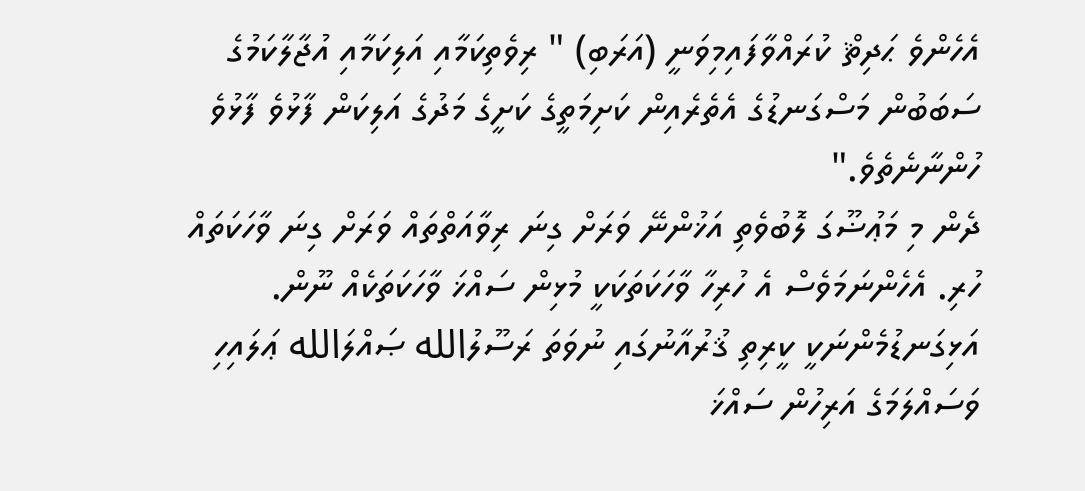އެހެންވެ ޙަދިޘް ކުރައްވާފައިމިވަނީ (އަރަބި) " ރިވެތިކަމާއި އަލިކަމާއި އުޖާލާކަމުގެ ސަބަބުން މަސްގަނޑުގެ އެތެރެއިން ކަށިމަތީގެ ކަށީގެ މަދުގެ އަލިކަން ފާޅުވެ ފާޅުވެ ހުންނާނެތެވެ."
ދެން މި މަޢުޟޫގަ ލޮބުވެތި އަޚުންނޭ ވަރަށް ގިނަ ރިވާއަތްތައް ވަރަށް ގިނަ ވާހަކަތައް ހުރި. އެހެންނަމަވެސް އެ ހުރިހާ ވާހަކަތަކަކީ މުޅިން ސައްޚަ ވާހަކަތަކެއް ނޫން. އަޅިގަނޑުމެންނަކީ ކީރިތި ޤުރުއާނުގައި ނުވަތަ ރަސޫލުالله ޞައްލަالله ޢަލައިހި ވަސައްލަމަގެ އަރިހުން ސައްޚަ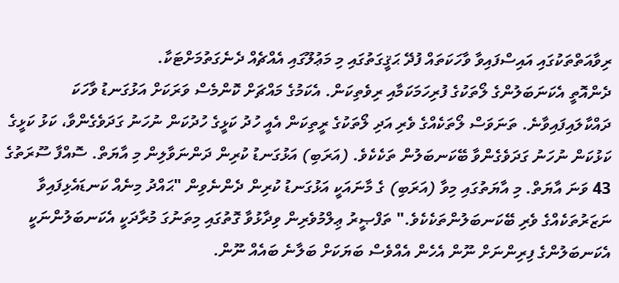ރިވާއަތްތަކުގައި އައިސްފައިވާ ވާހަކަތައް ފުދޭ ޙަޤީގަތުގައި މި މަޢުލޫގައި އެއްޗެއް ދެނެގަތުމަށްޓަކާ.
ދެންއޮތީ އެކަނަބަލުންގެ ލޯތަކުގެ ފުރިހަމަކަމާއި ރިވެތިކަން. އެކަމުގެ މައްޗަށް ކޮންމެސް ވަރަކަށް އަޅުގަނޑު ވާހަކަ ދައްކާލައިފައިވާނެ. ތަނަވަސް ލޯތަކެއްގެ ވެރި އަދި ލޯތަކުގެ ރީތިކަން އެއީ ހުދު ކަޅީގެ ހުދުކަން ނުހަނު ގަދަވެގެންވާ، ކަޅު ކަޅީގެ ކަޅުކަން ނުހަނު ގަދަވެގެންވާ ބޭކަނބަލުން ތަކެކެވެ. (އަރަބި) އަޅުގަނޑު ކުރިން ދަންނަވާލިން މި އާޔަތް. ސޮއްފާ ސޫރަތުގެ 43 ވަނަ އާޔަތް. މި އާޔަތުގައި މިވާ (އަރަބި) ގެ މާނައަކީ އަޅުގަނޑު ކުރިން ދެންނެވިން "ޙައްދު މިނެއް ކަނޑައެޅިފައިވާ ނަޒަރުތަކެއްގެ ވެރި ބޭކަނބަލުންތަކެކެވެ." ތަފްޞީރު ޢިލްމުވެރިން ވިދާޅުވާ ގޮތުގައި މިތަނުގަ މުރާދަކީ އެކަނބަލުންނަކީ އެކަނބަލުންގެ ފިރިންނަށް ނޫން އެހެން އެއްވެސް ބަޔަކަށް ބަލާނެ ބައެއް ނޫން.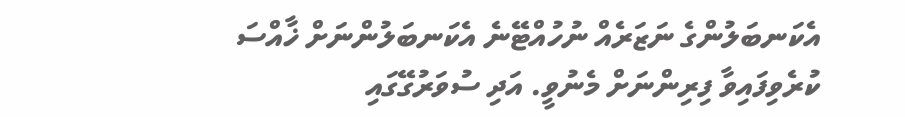އެކަނބަލުންގެ ނަޒަރެއް ނުހުއްޓޭނެ އެކަނބަލުންނަށް ޚާއްސަ ކުރެވިފައިވާ ފިރިންނަށް މެނުވީ. އަދި ސުވަރުގޭގައި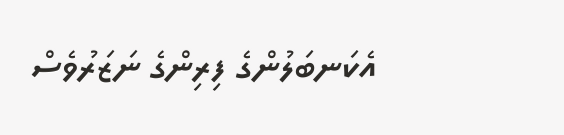އެކަނބަލުންގެ ފިރިންގެ ނަޒަރުވެސް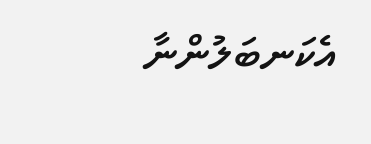އެކަނބަލުންނާ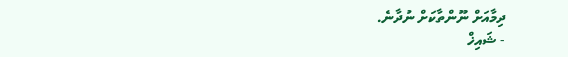ދިމާއަށް ނޫންތާކަށް ނުދާނެ.
- ޝައިޚް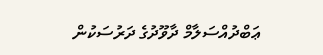ޢަބްދުއްސަލާމް ދާވޫދުގެ ދަރުސަކުން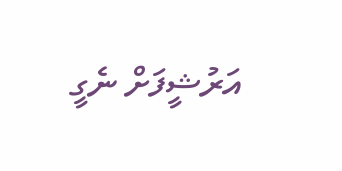އަރުޝީފަށް ނެގީ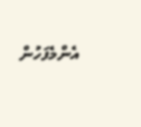އެންމެފަހުން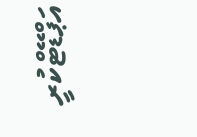އަޕްޑޭޓްކުރީ